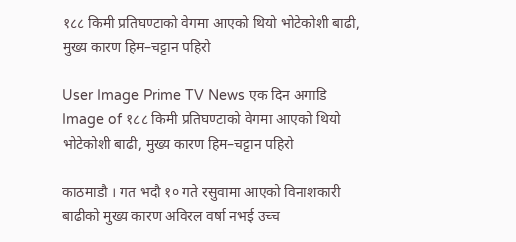१८८ किमी प्रतिघण्टाको वेगमा आएको थियो भोटेकोशी बाढी, मुख्य कारण हिम–चट्टान पहिरो

User Image Prime TV News एक दिन अगाडि
Image of १८८ किमी प्रतिघण्टाको वेगमा आएको थियो भोटेकोशी बाढी, मुख्य कारण हिम–चट्टान पहिरो

काठमाडौ । गत भदौ १० गते रसुवामा आएको विनाशकारी बाढीको मुख्य कारण अविरल वर्षा नभई उच्च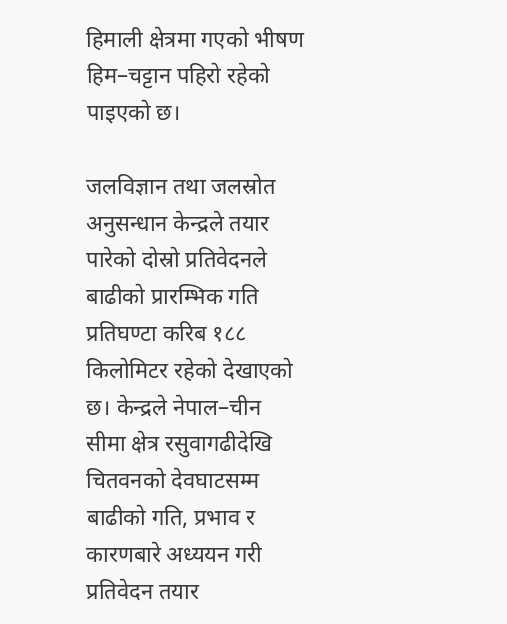हिमाली क्षेत्रमा गएको भीषण हिम–चट्टान पहिरो रहेको पाइएको छ।

जलविज्ञान तथा जलस्रोत अनुसन्धान केन्द्रले तयार पारेको दोस्रो प्रतिवेदनले बाढीको प्रारम्भिक गति प्रतिघण्टा करिब १८८ किलोमिटर रहेको देखाएको छ। केन्द्रले नेपाल–चीन सीमा क्षेत्र रसुवागढीदेखि चितवनको देवघाटसम्म बाढीको गति, प्रभाव र कारणबारे अध्ययन गरी प्रतिवेदन तयार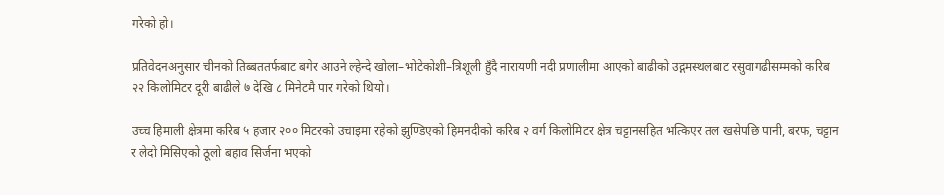गरेको हो।

प्रतिवेदनअनुसार चीनको तिब्बततर्फबाट बगेर आउने ल्हेन्दे खोला–भोटेकोशी–त्रिशूली हुँदै नारायणी नदी प्रणालीमा आएको बाढीको उद्गमस्थलबाट रसुवागढीसम्मको करिब २२ किलोमिटर दूरी बाढीले ७ देखि ८ मिनेटमै पार गरेको थियो।

उच्च हिमाली क्षेत्रमा करिब ५ हजार २०० मिटरको उचाइमा रहेको झुण्डिएको हिमनदीको करिब २ वर्ग किलोमिटर क्षेत्र चट्टानसहित भत्किएर तल खसेपछि पानी, बरफ, चट्टान र लेदो मिसिएको ठूलो बहाव सिर्जना भएको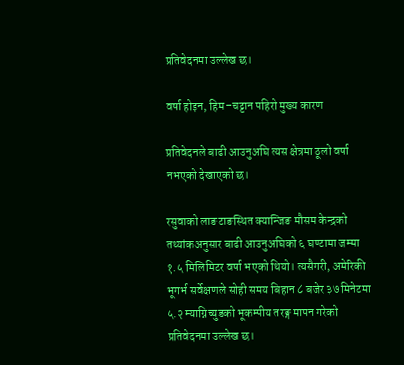प्रतिवेदनमा उल्लेख छ।

वर्षा होइन, हिम–चट्टान पहिरो मुख्य कारण

प्रतिवेदनले बाढी आउनुअघि त्यस क्षेत्रमा ठूलो वर्षा नभएको देखाएको छ।

रसुवाको लाङटाङस्थित क्यान्जिङ मौसम केन्द्रको तथ्यांकअनुसार बाढी आउनुअघिको ६ घण्टामा जम्मा १.५ मिलिमिटर वर्षा भएको थियो। त्यसैगरी, अमेरिकी भूगर्भ सर्वेक्षणले सोही समय बिहान ८ बजेर ३७ मिनेटमा ५.२ म्याग्निच्युडको भूकम्पीय तरङ्ग मापन गरेको प्रतिवेदनमा उल्लेख छ।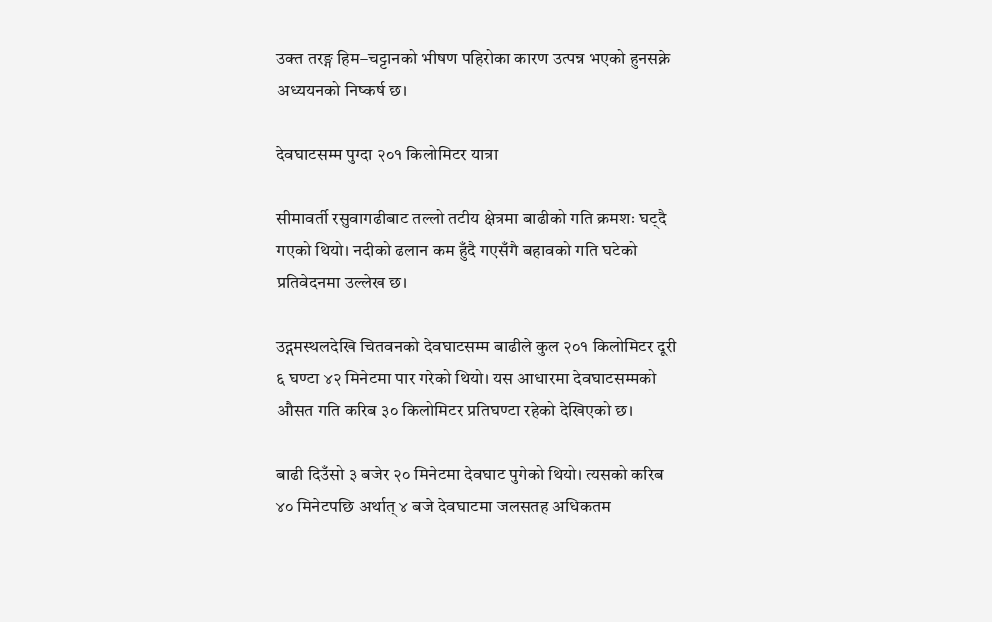उक्त तरङ्ग हिम–चट्टानको भीषण पहिरोका कारण उत्पन्न भएको हुनसक्ने अध्ययनको निष्कर्ष छ।

देवघाटसम्म पुग्दा २०१ किलोमिटर यात्रा

सीमावर्ती रसुवागढीबाट तल्लो तटीय क्षेत्रमा बाढीको गति क्रमशः घट्दै गएको थियो। नदीको ढलान कम हुँदै गएसँगै बहावको गति घटेको प्रतिवेदनमा उल्लेख छ।

उद्गमस्थलदेखि चितवनको देवघाटसम्म बाढीले कुल २०१ किलोमिटर दूरी ६ घण्टा ४२ मिनेटमा पार गरेको थियो। यस आधारमा देवघाटसम्मको औसत गति करिब ३० किलोमिटर प्रतिघण्टा रहेको देखिएको छ।

बाढी दिउँसो ३ बजेर २० मिनेटमा देवघाट पुगेको थियो। त्यसको करिब ४० मिनेटपछि अर्थात् ४ बजे देवघाटमा जलसतह अधिकतम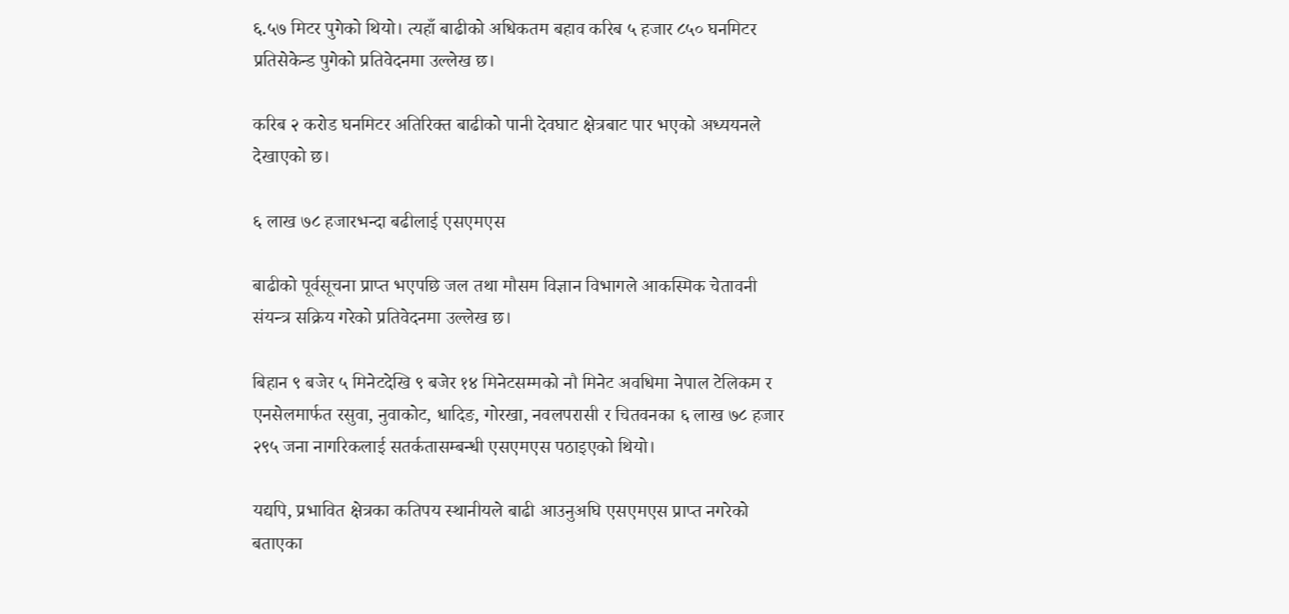६.५७ मिटर पुगेको थियो। त्यहाँ बाढीको अधिकतम बहाव करिब ५ हजार ८५० घनमिटर प्रतिसेकेन्ड पुगेको प्रतिवेदनमा उल्लेख छ।

करिब २ करोड घनमिटर अतिरिक्त बाढीको पानी देवघाट क्षेत्रबाट पार भएको अध्ययनले देखाएको छ।

६ लाख ७८ हजारभन्दा बढीलाई एसएमएस

बाढीको पूर्वसूचना प्राप्त भएपछि जल तथा मौसम विज्ञान विभागले आकस्मिक चेतावनी संयन्त्र सक्रिय गरेको प्रतिवेदनमा उल्लेख छ।

बिहान ९ बजेर ५ मिनेटदेखि ९ बजेर १४ मिनेटसम्मको नौ मिनेट अवधिमा नेपाल टेलिकम र एनसेलमार्फत रसुवा, नुवाकोट, धादिङ, गोरखा, नवलपरासी र चितवनका ६ लाख ७८ हजार २९५ जना नागरिकलाई सतर्कतासम्बन्धी एसएमएस पठाइएको थियो।

यद्यपि, प्रभावित क्षेत्रका कतिपय स्थानीयले बाढी आउनुअघि एसएमएस प्राप्त नगरेको बताएका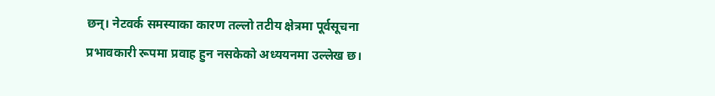छन्। नेटवर्क समस्याका कारण तल्लो तटीय क्षेत्रमा पूर्वसूचना प्रभावकारी रूपमा प्रवाह हुन नसकेको अध्ययनमा उल्लेख छ।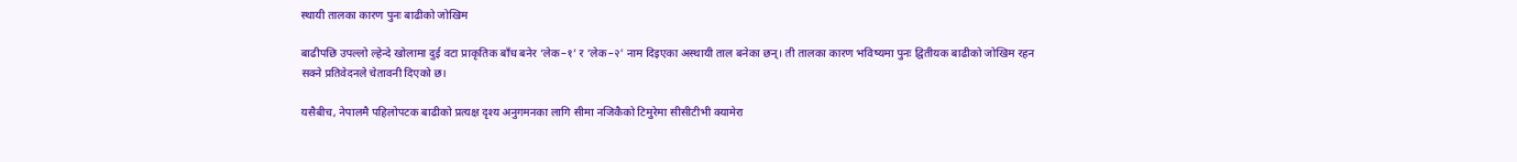स्थायी तालका कारण पुनः बाढीको जोखिम

बाढीपछि उपल्लो ल्हेन्दे खोलामा दुई वटा प्राकृतिक बाँध बनेर ‘लेक–१’ र ‘लेक–२’ नाम दिइएका अस्थायी ताल बनेका छन्। ती तालका कारण भविष्यमा पुनः द्वितीयक बाढीको जोखिम रहन सक्ने प्रतिवेदनले चेतावनी दिएको छ।

यसैबीच, नेपालमै पहिलोपटक बाढीको प्रत्यक्ष दृश्य अनुगमनका लागि सीमा नजिकैको टिमुरेमा सीसीटीभी क्यामेरा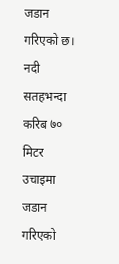जडान गरिएको छ। नदी सतहभन्दा करिब ७० मिटर उचाइमा जडान गरिएको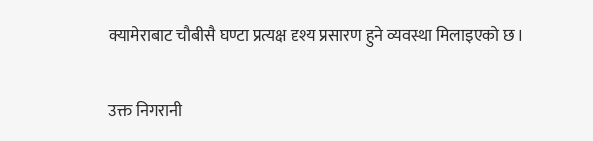क्यामेराबाट चौबीसै घण्टा प्रत्यक्ष दृश्य प्रसारण हुने व्यवस्था मिलाइएको छ।

उक्त निगरानी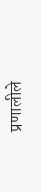प्रणालीले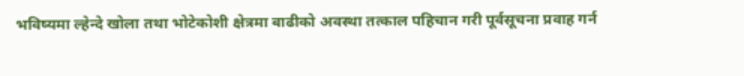भविष्यमा ल्हेन्दे खोला तथा भोटेकोशी क्षेत्रमा बाढीको अवस्था तत्काल पहिचान गरी पूर्वसूचना प्रवाह गर्न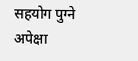सहयोग पुग्ने अपेक्षा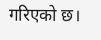गरिएको छ।